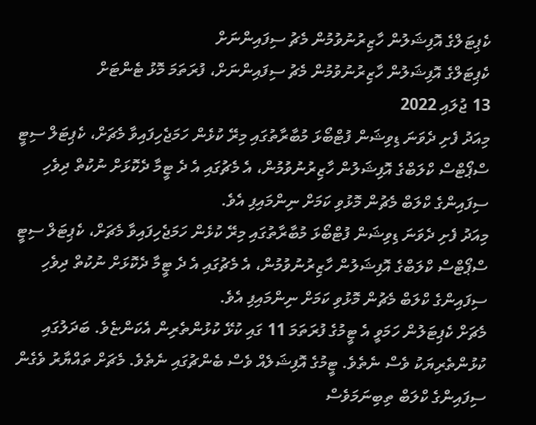ކެޕިޓަލްގެ އޮފިޝަލުން ހާޒިރުނުވުމުން މެޗު ސިފައިންނަށް
ކެޕިޓަލްގެ އޮފިޝަލުން ހާޒިރުނުވުމުން މެޗު ސިފައިންނަށް، ފުރަތަމަ މޮޅު ޓެންޓަށް
13 ޖުލައި 2022
މިއަދު ފެށި ދެވަނަ ޑިވިޝަން ފުޓްބޯޅަ މުބާރާތުގައި މިރޭ ކުޅެން ހަމަޖެހިފައިވާ މެޗަށް، ކެޕިޓަލް ސިޓީ ސްޕޯޓްސް ކްލަބްގެ އޮފިޝަލުން ހާޒިރުނުވުމުން، އެ މެޗުގައި އެ ދެ ޓީމާ ދެކޮޅަށް ނުކުތް ދިވެހި ސިފައިންގެ ކްލަބް މެޗުން މޮޅުވި ކަމަށް ނިންމައިފި އެވެ.
މިއަދު ފެށި ދެވަނަ ޑިވިޝަން ފުޓްބޯޅަ މުބާރާތުގައި މިރޭ ކުޅެން ހަމަޖެހިފައިވާ މެޗަށް، ކެޕިޓަލް ސިޓީ ސްޕޯޓްސް ކްލަބްގެ އޮފިޝަލުން ހާޒިރުނުވުމުން، އެ މެޗުގައި އެ ދެ ޓީމާ ދެކޮޅަށް ނުކުތް ދިވެހި ސިފައިންގެ ކްލަބް މެޗުން މޮޅުވި ކަމަށް ނިންމައިފި އެވެ.
މެޗަށް ކެޕިޓަލުން ހަމަވީ އެ ޓީމުގެ ފުރަތަމަ 11 ގައި ކުޅޭ ކުޅުންތެރިން އެކަންޏެވެ. ބަދަލުގައި ކުޅުންތެރިޔަކު ވެސް ނެތެވެ. ޓީމުގެ އޮފިޝަލެއް ވެސް ބެންޗުގައި ނެތެވެ. މެޗަށް ތައްޔާރު ވެގެން ސިފައިންގެ ކްލަބް ތިބިނަމަވެސް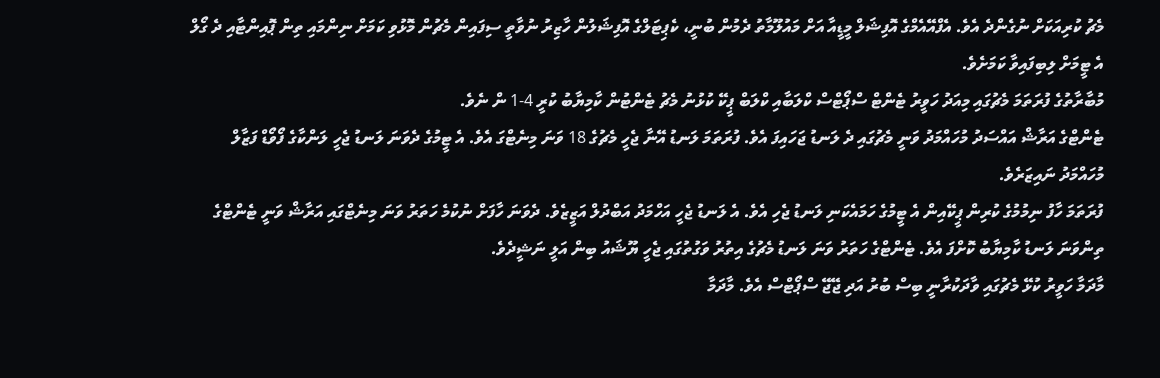މެޗު ކުރިއަކަށް ނުގެންދެ އެވެ. އެފްއޭއެމްގެ އޮފިޝަލް މީޑީއާ އަށް މައުލޫމާތު ދެމުން ބުނީ، ކެޕިޓަލްގެ އޮފިޝަލުން ހާޒިރު ނުވާތީ ސިފައިން މެޗުން މޮޅުވި ކަމަށް ނިންމައި ތިން ޕޮއިންޓާއި ދެ ގޯލް އެ ޓީމަށް ލިބިފައިވާ ކަމަށެވެ.
މުބާރާތުގެ ފުރަތަމަ މެޗުގައި މިއަދު ހަވީރު ޓެންޓް ސްޕޯޓްސް ކްލަބާއި ކްލަބް ޕީކޭ ކުޅުނު މެޗު ޓެންޓުން ކާމިޔާބު ކުރީ 4-1 ން ނެވެ.
ޓެންޓްގެ އަރާޝް އައްސަދު މުހައްމަދު ވަނީ މެޗުގައި ދެ ލަނޑު ޖަހައިފަ އެވެ. ފުރަތަމަ ލަނޑު އޭނާ ޖެހީ މެޗުގެ 18 ވަނަ މިނެޓްގަ އެވެ. އެ ޓީމުގެ ދެވަނަ ލަނޑު ޖެހީ ލަންކާގެ ފޯވޯޑް ފަޒާލް މުހައްމަދު ނައިޒަރެވެ.
ފުރަތަމަ ހާފު ނިމުމުގެ ކުރިން ޕީކޭއިން އެ ޓީމުގެ ހަމައެކަނި ލަނޑު ޖެހި އެވެ. އެ ލަނޑު ޖެހީ އަހްމަދު އަބްދުލް އަޒީޒެވެ. ދެވަނަ ހާފަށް ނުކުމެ ހަތަރު ވަނަ މިނެޓްގައި އަރާޝް ވަނީ ޓެންޓްގެ ތިންވަނަ ލަނޑު ކާމިޔާބު ކޮށްފަ އެވެ. ޓެންޓްގެ ހަތަރު ވަނަ ލަނޑު މެޗުގެ އިތުރު ވަގުތުގައި ޖެހީ ޔޫޝައު ބިން އަލީ ނަޝީދެވެ.
މާދަމާ ހަވީރު ކުޅޭ މެޗުގައި ވާދަކުރާނީ ބިސް ބުރު އަދި ޖޭޖޭ ސްޕޯޓްސް އެވެ. މާދަމާ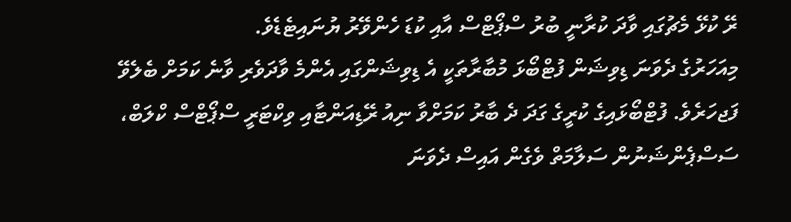ރޭ ކުޅޭ މެޗުގައި ވާދަ ކުރާނީ ބުރު ސްޕޯޓްސް އާއި ކުޑަ ހެންވޭރު ޔުނައިޓެޑެވެ.
މިއަހަރުގެ ދެވަނަ ޑިވިޝަން ފުޓްބޯޅަ މުބާރާތަކީ އެ ޑިވިޝަންގައި އެންމެ ވާދަވެރި ވާނެ ކަމަށް ބެލެވޭ ފަޖހަރެވެ. ފުޓްބޯޅައިގެ ކުރީގެ ގަދަ ދެ ބާރު ކަމަށްވާ ނިއު ރޭޑިއަންޓާއި ވިކްޓަރީ ސްޕޯޓްސް ކްލަބް، ސަސްޕެންޝަނުން ސަލާމަތް ވެގެން އައިސް ދެވަނަ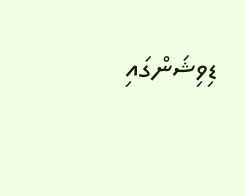ޑިވިޝަންގައި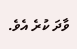ވާދަ ކުރެ އެވެ.